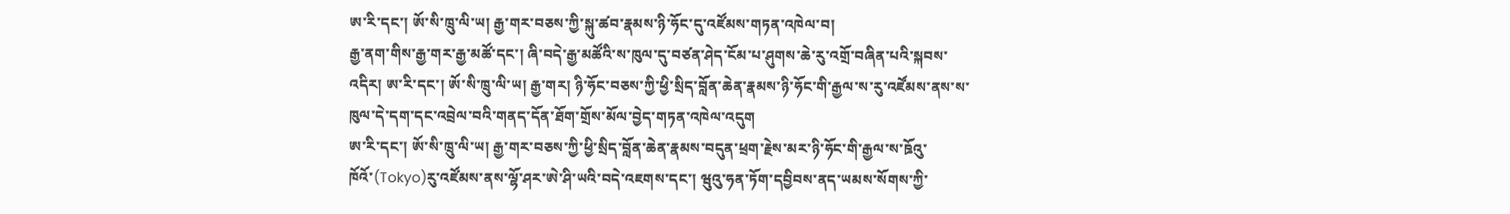ཨ་རི་དང་། ཨོ་སི་ཁྲུ་ལི་ཡ། རྒྱ་གར་བཅས་ཀྱི་སྐུ་ཚབ་རྣམས་ཉི་ཧོང་དུ་འཛོམས་གཏན་འཁེལ་བ།
རྒྱ་ནག་གིས་རྒྱ་གར་རྒྱ་མཚོ་དང་། ཞི་བདེ་རྒྱ་མཚོའི་ས་ཁུལ་དུ་བཙན་ཤེད་ངོམ་པ་ཤུགས་ཆེ་རུ་འགྲོ་བཞིན་པའི་སྐབས་འདིར། ཨ་རི་དང་། ཨོ་སི་ཁྲུ་ལི་ཡ། རྒྱ་གར། ཉི་ཧོང་བཅས་ཀྱི་ཕྱི་སྲིད་བློན་ཆེན་རྣམས་ཉི་ཧོང་གི་རྒྱལ་ས་རུ་འཛོམས་ནས་ས་ཁུལ་དེ་དག་དང་འབྲེལ་བའི་གནད་དོན་ཐོག་གྲོས་མོལ་བྱེད་གཏན་འཁེལ་འདུག
ཨ་རི་དང་། ཨོ་སི་ཁྲུ་ལི་ཡ། རྒྱ་གར་བཅས་ཀྱི་ཕྱི་སྲིད་བློན་ཆེན་རྣམས་བདུན་ཕྲག་རྗེས་མར་ཉི་ཧོང་གི་རྒྱལ་ས་ཋོའུ་ཁོའོ་(Tokyo)རུ་འཛོམས་ནས་ལྷོ་ཤར་ཨེ་ཤི་ཡའི་བདེ་འཇགས་དང་། ཝུའུ་ཧན་ཏོག་དབྱིབས་ནད་ཡམས་སོགས་ཀྱི་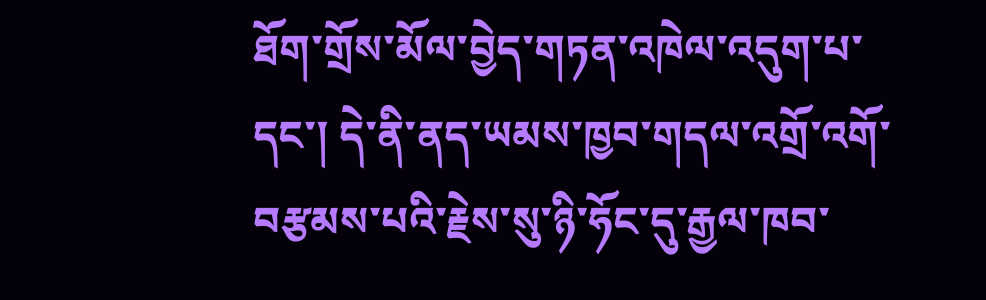ཐོག་གྲོས་མོལ་བྱེད་གཏན་འཁེལ་འདུག་པ་དང་། དེ་ནི་ནད་ཡམས་ཁྱབ་གདལ་འགྲོ་འགོ་བརྩམས་པའི་རྗེས་སུ་ཉི་ཧོང་དུ་རྒྱལ་ཁབ་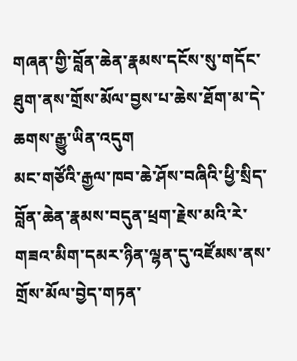གཞན་གྱི་བློན་ཆེན་རྣམས་དངོས་སུ་གདོང་ཐུག་ནས་གྲོས་མོལ་བྱས་པ་ཆེས་ཐོག་མ་དེ་ཆགས་རྒྱུ་ཡིན་འདུག
མང་གཙོའི་རྒྱལ་ཁབ་ཆེ་ཤོས་བཞིའི་ཕྱི་སྲིད་བློན་ཆེན་རྣམས་བདུན་ཕྲག་རྗེས་མའི་རེ་གཟའ་མིག་དམར་ཉིན་ལྷན་དུ་འཛོམས་ནས་གྲོས་མོལ་བྱེད་གཏན་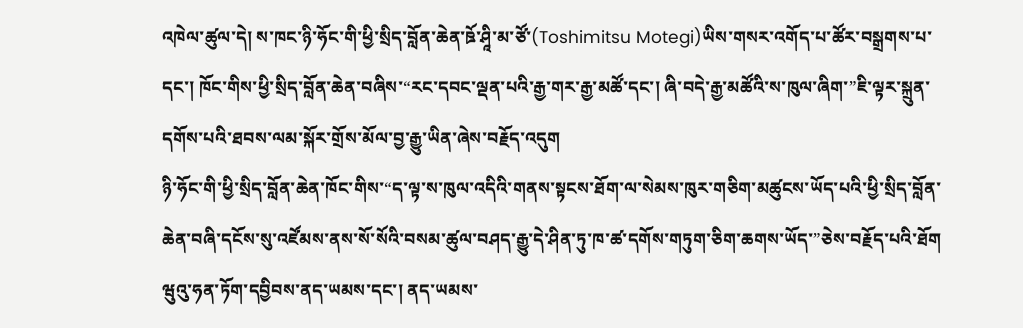འཁེལ་ཚུལ་དེ། ས་ཁང་ཉི་ཧོང་གི་ཕྱི་སྲིད་བློན་ཆེན་ཋོ་ཤཱི་མ་ཙོ་(Toshimitsu Motegi)ཡིས་གསར་འགོད་པ་ཚོར་བསྒྲགས་པ་དང་། ཁོང་གིས་ཕྱི་སྲིད་བློན་ཆེན་བཞིས་“རང་དབང་ལྡན་པའི་རྒྱ་གར་རྒྱ་མཚོ་དང་། ཞི་བདེ་རྒྱ་མཚོའི་ས་ཁུལ་ཞིག་”ཇི་ལྟར་སྐྲུན་དགོས་པའི་ཐབས་ལམ་སྐོར་གྲོས་མོལ་བྱ་རྒྱུ་ཡིན་ཞེས་བརྗོད་འདུག
ཉི་ཧོང་གི་ཕྱི་སྲིད་བློན་ཆེན་ཁོང་གིས་“ད་ལྟ་ས་ཁུལ་འདིའི་གནས་སྟངས་ཐོག་ལ་སེམས་ཁུར་གཅིག་མཚུངས་ཡོད་པའི་ཕྱི་སྲིད་བློན་ཆེན་བཞི་དངོས་སུ་འཛོམས་ནས་སོ་སོའི་བསམ་ཚུལ་བཤད་རྒྱུ་དེ་ཤིན་ཏུ་ཁ་ཚ་དགོས་གཏུག་ཅིག་ཆགས་ཡོད་”ཅེས་བརྗོད་པའི་ཐོག ཝུའུ་ཧན་ཏོག་དབྱིབས་ནད་ཡམས་དང་། ནད་ཡམས་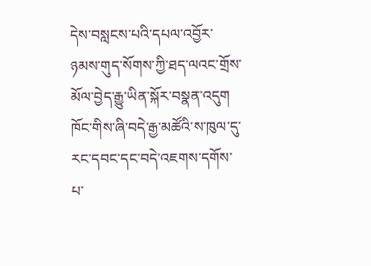དེས་བསླངས་པའི་དཔལ་འབྱོར་ཉམས་གུད་སོགས་ཀྱི་ཐད་ལའང་གྲོས་མོལ་བྱེད་རྒྱུ་ཡིན་སྐོར་བསྣན་འདུག
ཁོང་གིས་ཞི་བདེ་རྒྱ་མཚོའི་ས་ཁུལ་དུ་རང་དབང་དང་བདེ་འཇགས་དགོས་པ་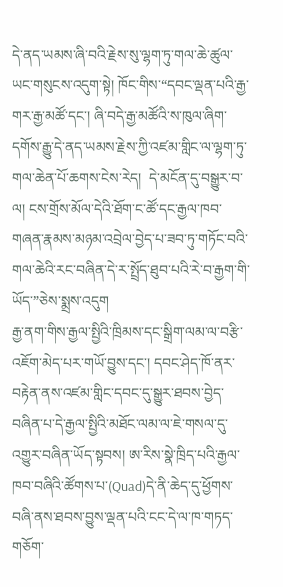དེ་ནད་ཡམས་ཞི་བའི་རྗེས་སུ་ལྷག་ཏུ་གལ་ཆེ་ཚུལ་ཡང་གསུངས་འདུག་སྟེ། ཁོང་གིས་“དབང་ལྡན་པའི་རྒྱ་གར་རྒྱ་མཚོ་དང་། ཞི་བདེ་རྒྱ་མཚོའི་ས་ཁུལ་ཞིག་དགོས་རྒྱུ་དེ་ནད་ཡམས་རྗེས་ཀྱི་འཛམ་གླིང་ལ་ལྷག་ཏུ་གལ་ཆེན་པོ་ཆགས་ངེས་རེད།  དེ་མངོན་དུ་བསྒྱུར་བ་ལ། ངས་གྲོས་མོལ་དེའི་ཐོག་ང་ཚོ་དང་རྒྱལ་ཁབ་གཞན་རྣམས་མཉམ་འབྲེལ་བྱེད་པ་ཟབ་ཏུ་གཏོང་བའི་གལ་ཆེའི་རང་བཞིན་དེ་ར་སྤྲོད་ཐུབ་པའི་རེ་བ་རྒྱག་གི་ཡོད་”ཅེས་སྨྲས་འདུག
རྒྱ་ནག་གིས་རྒྱལ་སྤྱིའི་ཁྲིམས་དང་སྒྲིག་ལམ་ལ་བརྩི་འཇོག་མེད་པར་གཡོ་བྱུས་དང་། དབང་ཤེད་ཁོ་ནར་བརྟེན་ནས་འཛམ་གླིང་དབང་དུ་སྒྱུར་ཐབས་བྱེད་བཞིན་པ་དེ་རྒྱལ་སྤྱིའི་མཐོང་ལམ་ལ་ཇེ་གསལ་དུ་འགྱུར་བཞིན་ཡོད་སྟབས། ཨ་རིས་སྣེ་ཁྲིད་པའི་རྒྱལ་ཁབ་བཞིའི་ཚོགས་པ་(Quad)དེ་ནི་ཆེད་དུ་ཕྱོགས་བཞི་ནས་ཐབས་བྱུས་ལྡན་པའི་ངང་དེ་ལ་ཁ་གཏད་གཅོག་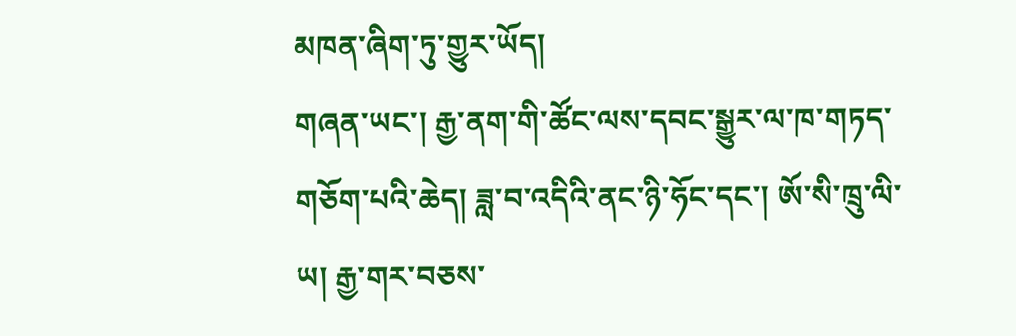མཁན་ཞིག་ཏུ་གྱུར་ཡོད།
གཞན་ཡང་། རྒྱ་ནག་གི་ཚོང་ལས་དབང་སྒྱུར་ལ་ཁ་གཏད་གཅོག་པའི་ཆེད། ཟླ་བ་འདིའི་ནང་ཉི་ཧོང་དང་། ཨོ་སི་ཁྲུ་ལི་ཡ། རྒྱ་གར་བཅས་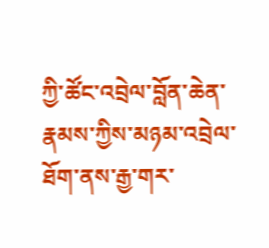ཀྱི་ཚོང་འབྲེལ་བློན་ཆེན་རྣམས་ཀྱིས་མཉམ་འབྲེལ་ཐོག་ནས་རྒྱ་གར་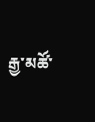རྒྱ་མཚོ་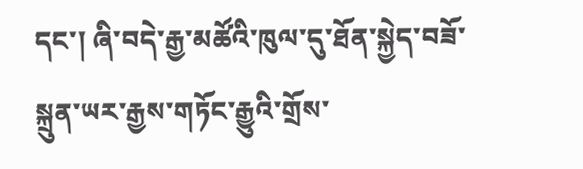དང་། ཞི་བདེ་རྒྱ་མཚོའི་ཁུལ་དུ་ཐོན་སྐྱེད་བཟོ་སྐྲུན་ཡར་རྒྱས་གཏོང་རྒྱུའི་གྲོས་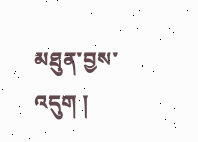མཐུན་བྱས་འདུག །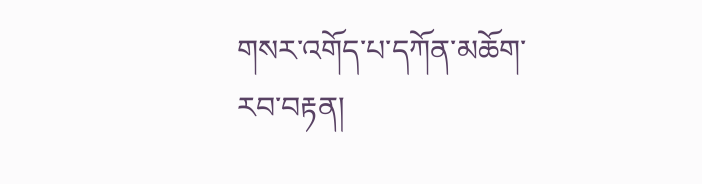གསར་འགོད་པ་དཀོན་མཆོག་རབ་བརྟན།